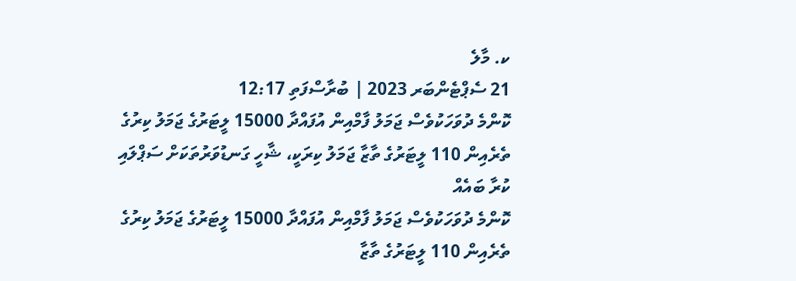ކ. މާލެ
21 ސެޕްޓެންބަރ 2023 | ބުރާސްފަތި 12:17
ކޮންމެ ދުވަހަކުވެސް ޖަމަލު ފާމްއިން އުފައްދާ 15000 ލީޓަރުގެ ޖަމަލު ކިރުގެ ތެރެއިން 110 ލީޓަރުގެ ތާޒާ ޖަމަލު ކިރަކީ، ޝާހީ ގަނޑުވަރުތަކަށް ސަޕްލައި ކުރާ ބައެއް
ކޮންމެ ދުވަހަކުވެސް ޖަމަލު ފާމްއިން އުފައްދާ 15000 ލީޓަރުގެ ޖަމަލު ކިރުގެ ތެރެއިން 110 ލީޓަރުގެ ތާޒާ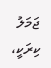ޖަމަލު ކިރަކީ،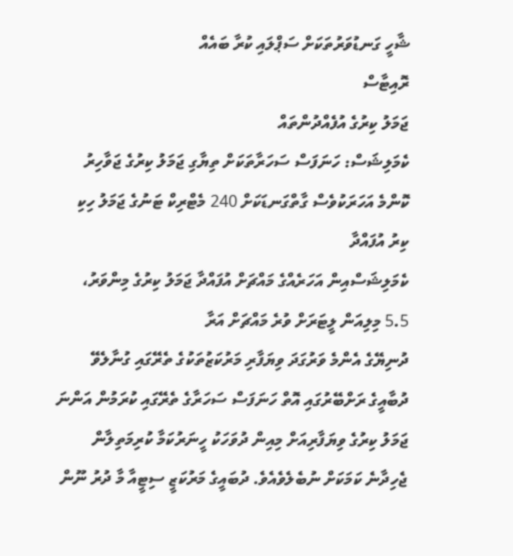ޝާހީ ގަނޑުވަރުތަކަށް ސަޕްލައި ކުރާ ބައެއް
ރޮއިޓާސް
ޖަމަލު ކިރުގެ އުފެއްދުންތައް
ކެމަލިޝަސް: ހަނަފަސް ސަހަރާތަކަށް ތިޔާގި ޖަމަލު ކިރުގެ ޖަވާހިރު
ކޮންމެ އަހަރަކުވެސް ގާތްގަނޑަކަށް 240 މެޓްރިކް ޓަނުގެ ޖަމަލު ހިކި ކިރު އުފައްދާ
ކެމަލިޝަސްއިން އަހަރެއްގެ މައްޗަށް އުފައްދާ ޖަމަލު ކިރުގެ މިންވަރު، 5.5 މިލިއަން ލީޓަރަށް ވުރެ މައްޗަށް އަރާ
ދުނިޔޭގެ އެންމެ ވަރުގަދަ ވިޔަފާރި މަރުކަޒުތަކުގެ ތެރޭގައި ގުނާލެވޭ ދުބާއީގެ ރަށްބޭރުގައި އޮތް ހަނަފަސް ސަހަރާގެ ތެރޭގައި ކުރަމުން އަންނަ ޖަމަލު ކިރުގެ ވިޔަފާރިއަށް މިއިން ދުވަހަކު ހީނަރުކަމާ ކުރިމަތިލާން ޖެހިދާނެ ކަމަކަށް ނުބެލެވެއެވެ. ދުބައީގެ މަރުކަޒީ ސިޓީއާ މާ ދުރު ނޫން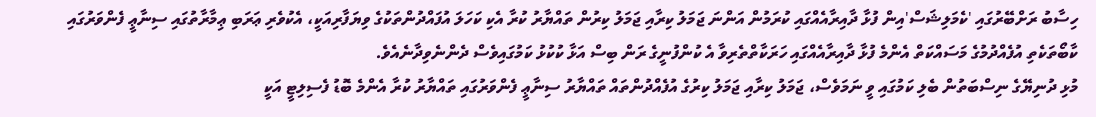ހިސާބު ރަށްބޭރުގައި 'ކެމަލިޝަސް'އިން ފުޅާ ދާއިރާއެއްގައި ކުރަމުން އަންނަ ޖަމަލު ކިރާއި ޖަމަލު ކިރުން ތައްޔާރު ކުރާ އެކި ކަހަލަ އުފައްދުންތަކުގެ ވިޔަފާރިއަކީ، އެކުވެރި ޢަރަބި ޢިމާރާތުގައި ސިނާޢީ ފެންވަރުގައި ކާބޯތަކެތި އުފެއްދުމުގެ މަސައްކަތް އެންމެ ފުޅާ ދާއިރާއެއްގައި ހަރަކާތްތެރިވާ އެ ކުންފުނީގެ ރަން ބިސް އަޅާ ކުކުޅު ކަމުގައިވެސް ދެންނެވިދާނެއެވެ.
މުޅި ދުނިޔޭގެ ނިސްބަތުން ބެލި ކަމުގައި ވީ ނަމަވެސް، ޖަމަލު ކިރާއި ޖަމަލު ކިރުގެ އުފެއްދުންތައް ތައްޔާރު ސިނާޢީ ފެންވަރުގައި ތައްޔާރު ކުރާ އެންމެ ބޮޑު ފެސިލިޓީ އަކީ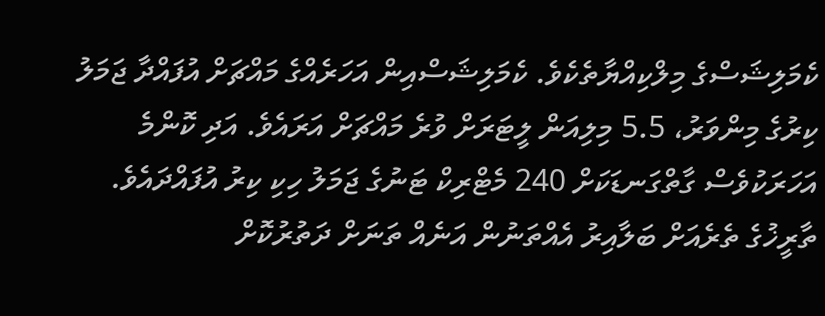ކެމަލިޝަސްގެ މިލްކިއްޔާތެކެވެ. ކެމަލިޝަސްއިން އަހަރެއްގެ މައްޗަށް އުފައްދާ ޖަމަލު ކިރުގެ މިންވަރު، 5.5 މިލިއަން ލީޓަރަށް ވުރެ މައްޗަށް އަރައެވެ. އަދި ކޮންމެ އަހަރަކުވެސް ގާތްގަނޑަކަށް 240 މެޓްރިކް ޓަނުގެ ޖަމަލު ހިކި ކިރު އުފައްދައެވެ.
ތާރީޚުގެ ތެރެއަށް ބަލާއިރު އެއްތަނުން އަނެއް ތަނަށް ދަތުރުކޮށް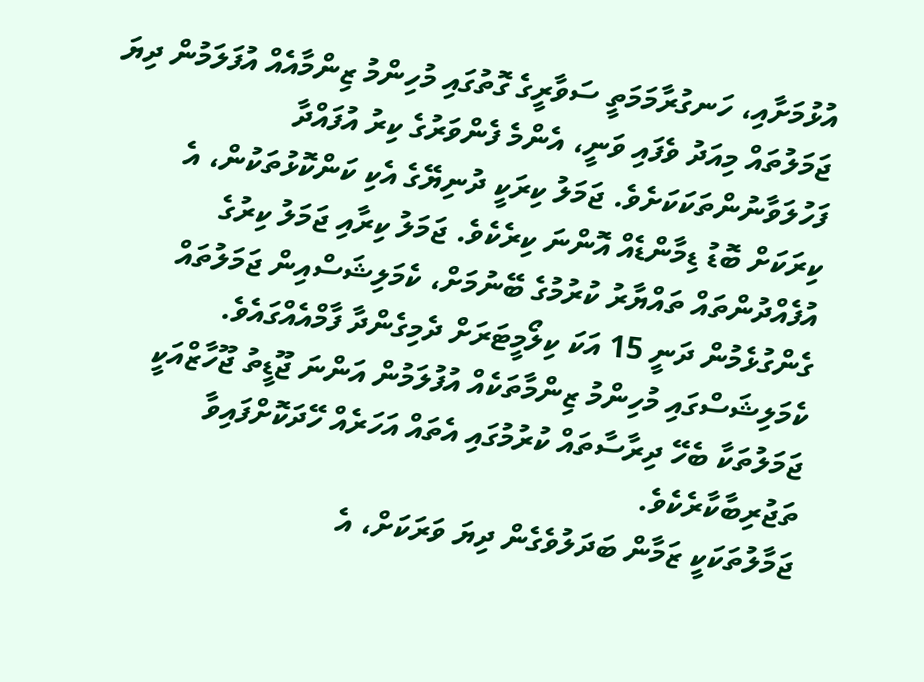އުޅުމަށާއި، ހަނގުރާމަމަތީ ސަވާރީގެ ގޮތުގައި މުހިންމު ޒިންމާއެއް އުފަލަމުން ދިޔަ ޖަމަލުތައް މިއަދު ވެފައި ވަނީ، އެންމެ ފެންވަރުގެ ކިރު އުފައްދާ ފަހުލަވާނުންތަކަކަށެވެ. ޖަމަލު ކިރަކީ ދުނިޔޭގެ އެކި ކަންކޮޅުތަކުން، އެ ކިރަކަށް ބޮޑު ޑިމާންޑެއް އޮންނަ ކިރެކެވެ. ޖަމަލު ކިރާއި ޖަމަލު ކިރުގެ އުފެއްދުންތައް ތައްޔާރު ކުރުމުގެ ބޭނުމަށް، ކެމަލިޝަސްއިން ޖަމަލުތައް ގެންގުޅެމުން ދަނީ 15 އަކަ ކިލޯމީޓަރަށް ދެމިގެންދާ ފާމްއެއްގައެވެ.
ކެމަލިޝަސްގައި މުހިންމު ޒިންމާތަކެއް އުފުލަމުން އަންނަ ޖޫޑީތު ޖޫހާޒްއަކީ ޖަމަލުތަކާ ބެހޭ ދިރާސާތައް ކުރުމުގައި އެތައް އަހަރެއް ހޭދަކޮށްފައިވާ ތަޖުރިބާކާރެކެވެ.
ޖަމާލުތަކަކީ ޒަމާން ބަދަލުވެގެން ދިޔަ ވަރަކަށް، އެ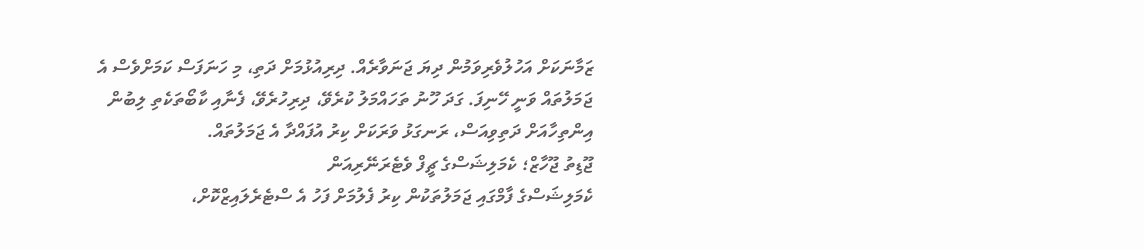ޒަމާނަކަށް އަހުލުވެރިވަމުން ދިޔަ ޖަނަވާރެއް. ދިރިއުޅުމަށް ދަތި، މި ހަނަފަސް ކަމަށްވެސް އެ ޖަމަލުތައް ވަނީ ހޭނިފަ. ގަދަ ހޫނު ތަހައްމަލު ކުރެވޭ، ދިރިހުރެވޭ، ފެނާއި ކާބޯތަކެތި ލިބުން އިންތިހާއަށް ދަތިވިއަސް، ރަނގަޅު ވަރަކަށް ކިރު އުފައްދާ އެ ޖަމަލުތައް.
ޖޫޑިތު ޖޫހާޒް؛ ކެމަލިޝަސްގެ ޗީފް ވެޓެރަނޭރިއަން
ކެމަލިޝަސްގެ ފާމްގައި ޖަމަލުތަކުން ކިރު ފެލުމަށް ފަހު އެ ސްޓެރެލައިޒްކޮށް،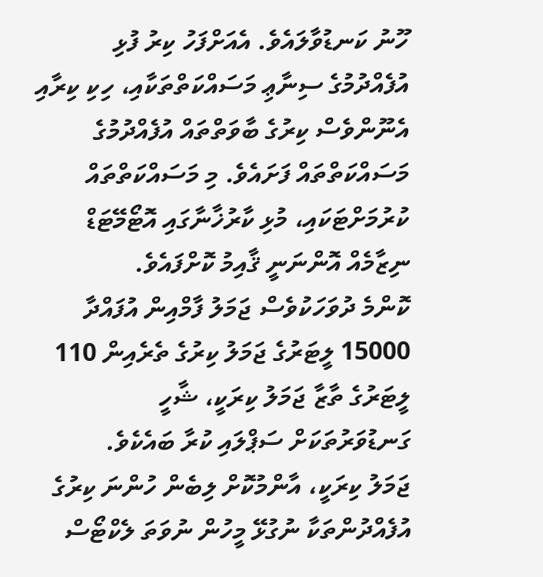ހޫނު ކަނޑުވާލައެވެ. އެއަށްފަހު ކިރު ފުޅި އުފެއްދުމުގެ ސިނާޢި މަސައްކަތްތަކާއި، ހިކި ކިރާއި އެނޫންވެސް ކިރުގެ ބާވަތްތައް އުފެއްދުމުގެ މަސައްކަތްތައް ފަށައެވެ. މި މަސައްކަތްތައް ކުރުމަށްޓަކައި، މުޅި ކާރުޚާނާގައި އޮޓޯމޭޓަޑް ނިޒާމެއް އޮންނަނީ ޤާއިމު ކޮށްފައެވެ.
ކޮންމެ ދުވަހަކުވެސް ޖަމަލު ފާމްއިން އުފައްދާ 15000 ލީޓަރުގެ ޖަމަލު ކިރުގެ ތެރެއިން 110 ލީޓަރުގެ ތާޒާ ޖަމަލު ކިރަކީ، ޝާހީ ގަނޑުވަރުތަކަށް ސަޕްލައި ކުރާ ބައެކެވެ.
ޖަމަލު ކިރަކީ، އާންމުކޮށް ލިބެން ހުންނަ ކިރުގެ އުފެއްދުންތަކާ ނުގުޅޭ މީހުން ނުވަތަ ލެކްޓޯސް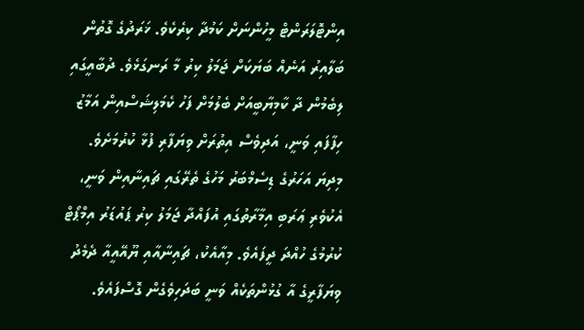އިންޓޮލަރަންޓް މީހުންނަށް ކަމުދާ ކިރެކެވެ. ޚަރަދުގެ ގޮތުން ބަލާއިރު އަނެއް ބަޔަކަށް ޖަމަލު ކިރު މާ ރަނގަޅެވެ. ދުބާއީގައި ލިބެމުން ދާ ކާމިޔާބީއަށް ބެލުމަށް ފަހު ކެމަލިޝަސްއިން އަމާޒު ހިފާފައި ވަނީ، އަދިވެސް އިތުރަށް ވިޔަފާރި ފުޅާ ކުރުމަށެވެ.
މިދިޔަ އަހަރުގެ ޑިސެމްބަރު މަހުގެ ތެރޭގައި ޗައިނާއިން ވަނީ، އެކުވެރި ޢަރަބި އިމާރާތުގައި އުފައްދާ ޖަމަލު ކިރު ޕައުޑަރު އިމްޕޯޓް ކުރުމުގެ ހުއްދަ ދީފައެވެ. މިއާއެކު، ޗައިނާއާއި ޔޫއޭއީއާ ދެމެދު ވިޔަފާރީގެ އާ ގުޅުންތަކެއް ވަނީ ބަދަހިވެގެން ގޮސްފައެވެ.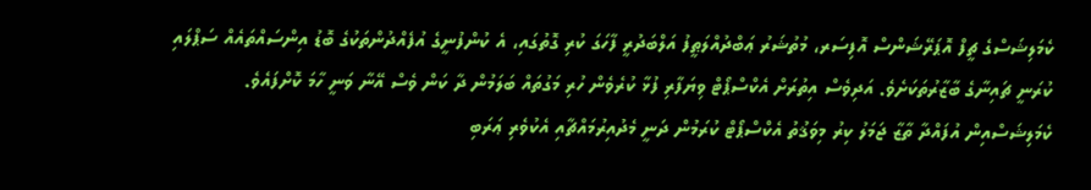ކެމަލިޝަސްގެ ޗީފް އޮޕަރޭޝަންސް އޮފިސަރ، މުތުޝަރު ޢަބްދުއްލަޠީފު އަލްބަދުރީ ފާހަގަ ކުރި ގޮތުގައި، އެ ކުންފުނީގެ އުފެއްދުންތަކުގެ ބޮޑު އިންސައްތައެއް ސަޕްލައި ކުރަނީ ޗައިނާގެ ބާޒާރުތަކަށެވެ. އަދިވެސް އިތުރަށް އެކްސްޕޯޓް ވިޔަފާރި ފުޅާ ކުރެވެން ހުރި މަގުތައް ބަލަމުން ދާ ކަން ވެސް އޭނާ ވަނީ ހާމަ ކޮށްފައެވެ.
ކެމަލިޝަސްއިން އުފައްދާ ތާޒާ ޖަމަލު ކިރު މިވަޤުތު އެކްސްޕޯޓް ކުރަމުން ދަނީ މެދުއިރުމައްޗާއި އެކުވެރި ޢަރަބި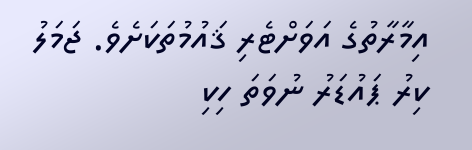އިމާރާތުގެ އަވަށްޓެރި ޤައުމުތަކަށެވެ. ޖަމަލު ކިރު ޕައުޑަރު ނުވަތަ ހިކި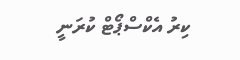ކިރު އެކްސްޕޯޓް ކުރަނީ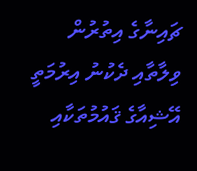ޗައިނާގެ އިތުރުން ވިލާތާއި ދެކުނު އިރުމަތީ އޭޝިއާގެ ޤައުމުތަކާއި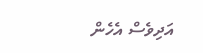އަދިވެސް އެހެން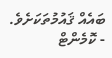ބައެއް ޤައުމުތަކަށެވެ.
- ކޮމެންޓް